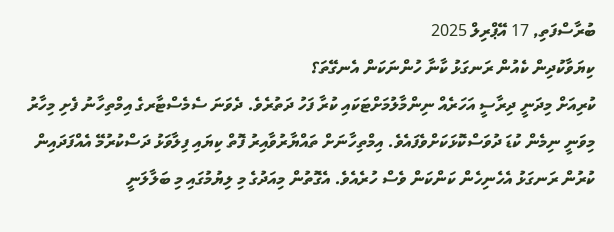ބުރާސްފަތި, 17 އޭޕްރިލް 2025
ކިޔަވާކުދިން ކެއުން ރަނގަޅު ކާނާ ހުންނަކަން އެނގޭތަ؟
ކުރިއަށް މިދަނީ ދިރާސީ އަހަރެއް ނިންމާލުމަށްޓަކައި ކުރާ ފަހު ދަތުރެވެ. ދެވަނަ ސެމެސްޓާރގެ އިމްތިހާނު ފެށި މިހާރު މިވަނީ ނިމެން ކުޑަ ދުވަސްކޮޅަކަށްވެފައެވެ. އިމްތިހާނަށް ތައްޔާރުވާއިރު ފޮތް ކިޔައި ފިލާވަޅު ދަސްކުރުމޭ އެއްފަދައިން ކުރުން ރަނގަޅު އެހެނިހެން ކަންކަން ވެސް ހުރެއެވެ. އެގޮތުން މިއަދުގެ މި ލިޔުމުގައި މި ބަލާލަނީ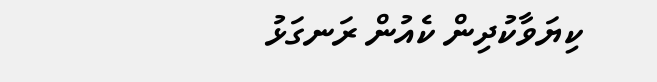ކިޔަވާކުދިން ކެއުން ރަނގަޅު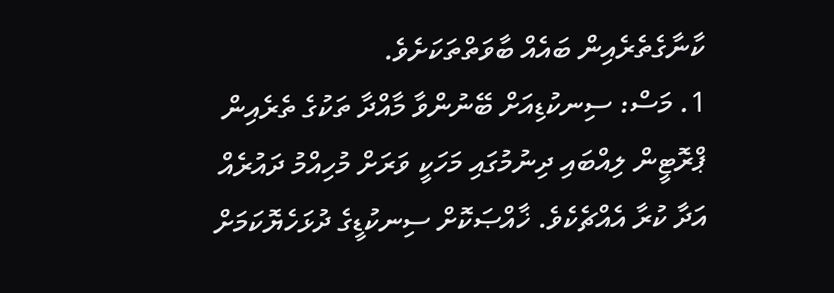ކާނާގެތެރެއިން ބައެއް ބާވަތްތަކަށެވެ.
1. މަސް: ސިނކުޑިއަށް ބޭނުންވާ މާއްދާ ތަކުގެ ތެރެއިން ޕްރޮޓީން ލިއްބައި ދިނުމުގައި މަހަކީ ވަރަށް މުހިއްމު ދައުރެއް އަދާ ކުރާ އެއްޗެކެވެ. ޚާއްޞަކޮށް ސިނކުޑީގެ ދުޅަހެޔޮކަމަށް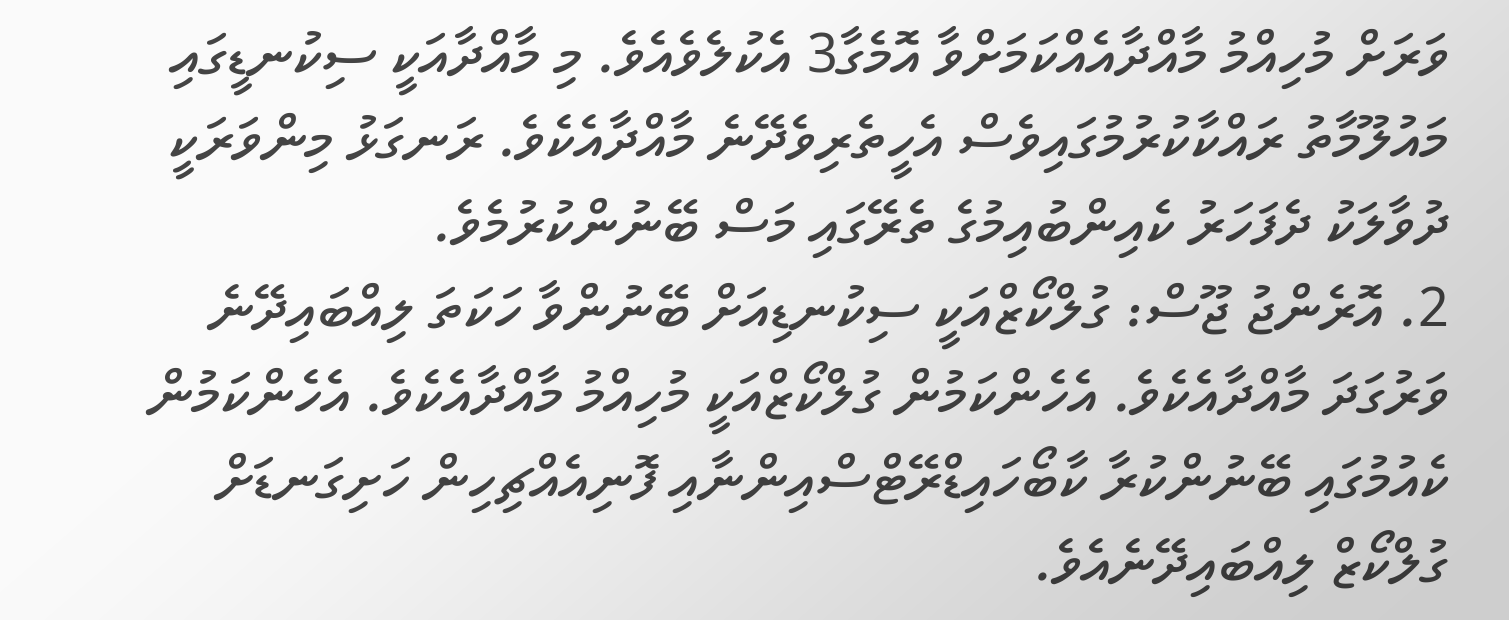ވަރަށް މުހިއްމު މާއްދާއެއްކަމަށްވާ އޮމެގާ3 އެކުލެވެއެވެ. މި މާއްދާއަކީ ސިކުނޑީގައި މައުލޫމާތު ރައްކާކުރުމުގައިވެސް އެހީތެރިވެދޭނެ މާއްދާއެކެވެ. ރަނގަޅު މިންވަރަކީ ދުވާލަކު ދެފަހަރު ކެއިންބުއިމުގެ ތެރޭގައި މަސް ބޭނުންކުރުމެވެ.
2. އޮރެންޖު ޖޫސް: ގުލްކޯޒްއަކީ ސިކުނޑިއަށް ބޭނުންވާ ހަކަތަ ލިއްބައިދޭނެ ވަރުގަދަ މާއްދާއެކެވެ. އެހެންކަމުން ގުލްކޯޒްއަކީ މުހިއްމު މާއްދާއެކެވެ. އެހެންކަމުން ކެއުމުގައި ބޭނުންކުރާ ކާބޯހައިޑްރޭޓްސްއިންނާއި ފޮނިއެއްޗިހިން ހަށިގަނޑަށް ގުލްކޯޒް ލިއްބައިދޭނެއެވެ.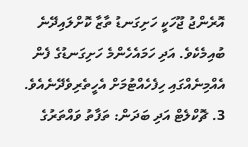އޮރެންޖު ޖޫހަކީ ހަށިގަނޑު ތާޒާ ކޮށްލައިދޭނެ ބުއިމެކެވެ. އަދި ހަމައެހެންމެ ހަށިގަނޑުގެ ފެން އެއްމިނެއްގައި ހިފެހެއްޓުމަށް އެހީތެރިވެދޭނެއެވެ.
3. ޗޮކްލެޓް އަދި ބަދަން: ތަފާތު ވައްތަރުގެ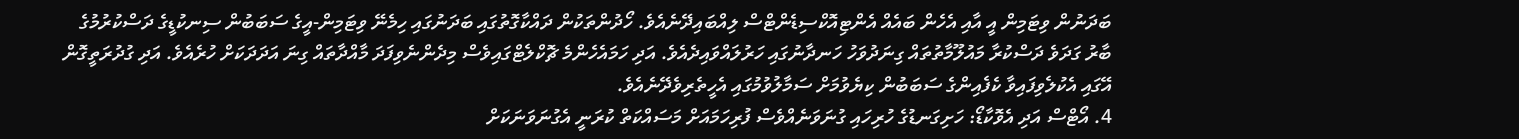ބަދަނުން ވިޓަމިން އީ އާއި އެހެން ބައެއް އެންޓިއޮކްސިޑެންޓްސް ލިއްބައިދޭނެއެވެ. ހޯދުންތަކުން ދައްކާގޮތުގައި ބަދަނުގައި ހިމެނޭ ވިޓަމިން-އީގެ ސަބަބުން ސިނކުޑީގެ ދަސްކުރުމުގެ ބާރު ގަދަވެ ދަސްކުރާ މައުލޫމާތުތައް ގިނަދުވަހު ހަނދާނުގައި ހަރުލައްވައިދެއެވެ. އަދި ހަމައެހެންމެ ޗޮކްލެޓްގައިވެސް މިދެންނެވިފަދަ މާއްދާތައް ގިނަ އަދަދަކަށް ހުރެއެވެ. އަދި ގުދުރަތީގޮން އޭގައި އެކުލެވިފައިވާ ކެފެއިންގެ ސަބަބުން ކިޔެވުމަށް ސަމާލުވުމުގައި އެހީތެރިވެދޭނެއެވެ.
4. އޯޓްސް އަދި އެވޮކާޑޯ: ހަށިގަނޑުގެ ހުރިހައި ގުނަވަނެއްވެސް ފުރިހަމައަށް މަސައްކަތް ކުރަނީ އެގުނަވަނަކަށް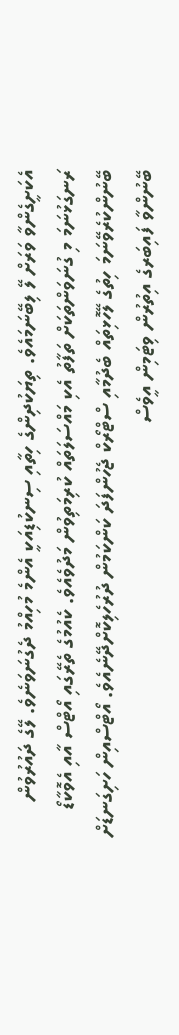އެކަށީގެންވާ ވަރަށް ލޭ ލިބޭނަމައެވެ. ތިޔަކުދިންގެ ހިތާއި ސިނކުޑިއަކީ އެންމެ މުހިއްމު ދެގުނަވަނެވެ. ލޭގެ ދައުރުވުން ރަނގަޅުނަމަ މި ގުނަވަންތަކަށް ތަފާތު އެކި މައްސަލަތައް ކުރިމަތިވުން މަދުވެއެވެ. ކެއުމުގެ ތެރޭގައި އޯޓްސް އާއި އެވޮކާޑޯ ބޭނުންކުރެވޭނަމަ ހިތުގެ ލޭހޮޅިތައް ބެދުމާއި ސްޓްރޯކް ޖެހުންފަދަ ކަންކަމުން ދުރުހެލިކޮށްދޭނެއެވެ. އޯޓްސްއިން ހަށިގަނޑަށް ބޭނުންވާ ފައިބަރގެ އިތުރުން ވިޓަމިން އީވެސް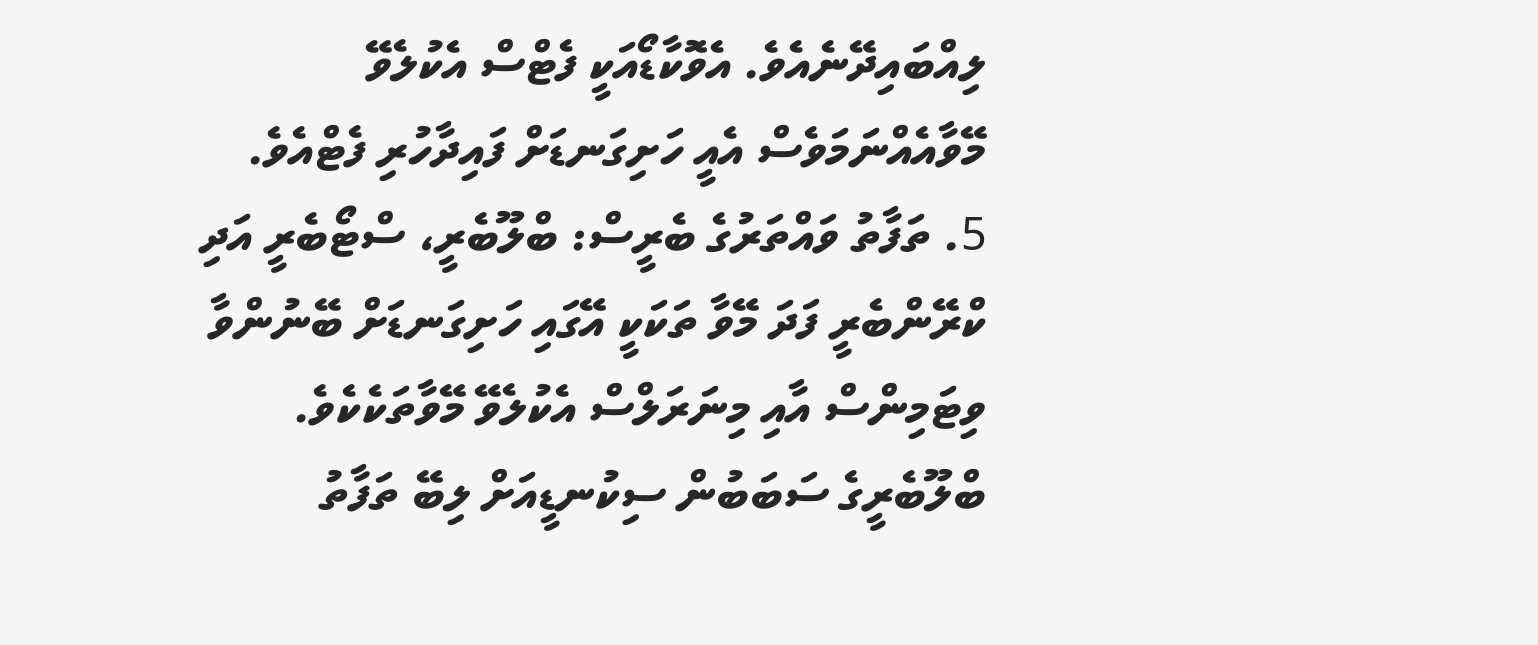ލިއްބައިދޭނެއެވެ. އެވޮކާޑޯއަކީ ފެޓްސް އެކުލެވޭ މޭވާއެއްނަމަވެސް އެއީ ހަށިގަނޑަށް ފައިދާހުރި ފެޓްއެވެ.
5. ތަފާތު ވައްތަރުގެ ބެރީސް: ބްލޫބެރީ، ސްޓޯބެރީ އަދި ކްރޭންބެރީ ފަދަ މޭވާ ތަކަކީ އޭގައި ހަށިގަނޑަށް ބޭނުންވާ ވިޓަމިންސް އާއި މިނަރަލްސް އެކުލެވޭ މޭވާތަކެކެވެ.  ބްލޫބެރީގެ ސަބަބުން ސިކުނޑީއަށް ލިބޭ ތަފާތު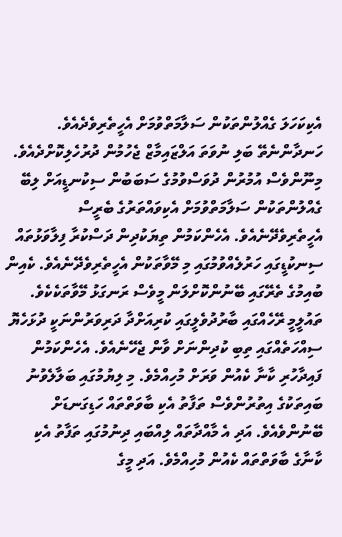އެކިކަހަލަ ގެއްލުންތަކުން ސަލާމަތްވުމަށް އެހީތެރިވެދެއެވެ. ހަނދާންނެތޭ ބަލި ނުވަތަ އަލްޒައިމާޒް ޖެހުމުން ދުރުހެލިކޮށްދެއެވެ. މިނޫންވެސް އުމުރުން ދުވަސްވުމުގެ ސަބަބުން ސިކުނޑީއަށް ލިބޭ ގެއްލުންތަކުން ސަލާމަތްވުމަށް އެކިވައްތަރުގެ ބެރީސް އެހީތެރިވެދޭނެއެވެ. އެހެންކަމުން ތިޔަކުދިން ދަސްކުރާ ފިލާވަޅުތައް ސިނކުޑީގައި ހަރުލެއްވުމުގައި މި މޭވާތަކުން އެހީތެރިވެދޭނެއެވެ. ކެއިން ބުއިމުގެ ތެރޭގައި ބޭނުންކޮށްލަން މީވެސް ރަނގަޅު މޭވާތަކެކެވެ.
ތައުލީމީ ރޭހެއްގައި ބާރުދުވެލީގައި ކުރިއަށްދާ ދަރިވަރުންނަކީ ދުޅަހެޔޮ ސިއްހަތެއްގައި ތިބި ކުދިންނަށް ވާން ޖެހޭނެއެވެ. އެހެންކަމުން ފައިދާހުރި ކާނާ ކެއުން ވަރަށް މުހިއްމެވެ. މި ލިޔުމުގައި ބަލާލެވުނު ބައިތަކުގެ އިތުރުންވެސް ތަފާތު އެކި ބާވަތްތައް ހަޑިގަނޑަށް ބޭނުންވެއެވެ. އަދި އެ މާއްދާތައް ލިއްބައި ދިނުމުގައި ތަފާތު އެކި ކާނާގެ ބާވަތްތައް ކެއުން މުހިއްމެވެ. އަދި މީގެ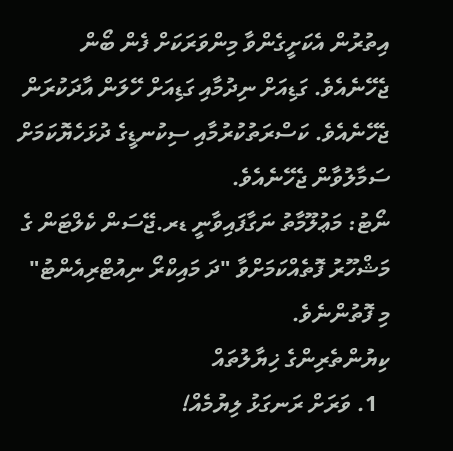އިތުރުން އެކަށީގެންވާ މިންވަރަކަށް ފެން ބޯން ޖެހޭނެއެވެ. ގަޑިއަށް ނިދުމާއި ގަޑިއަށް ހޭލަން އާދަކުރަން ޖެހޭނެއެވެ. ކަސްރަތުކުރުމާއި ސިކުނޑީގެ ދުޅަހެޔޮކަމަށް ސަމާލުވާން ޖެހޭނެއެވެ.
ނޯޓު: މަޢުލޫމާތު ނަގާފައިވާނީ ޑރ.ޖޭސަން ކެލްޓަން ގެ މަޝްހޫރު ފޮތެއްކަމަށްވާ "ދަ މައިކްރޯ ނިއުޓްރިއެންޓު" މި ފޮތުންނެވެ.
ކިޔުންތެރިންގެ ޚިޔާލުތައް
  1. ވަރަށް ރަނގަޅު ލިޔުމެއް!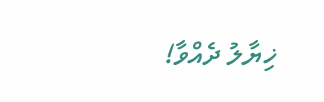ޚިޔާލު ދެއްވާ!